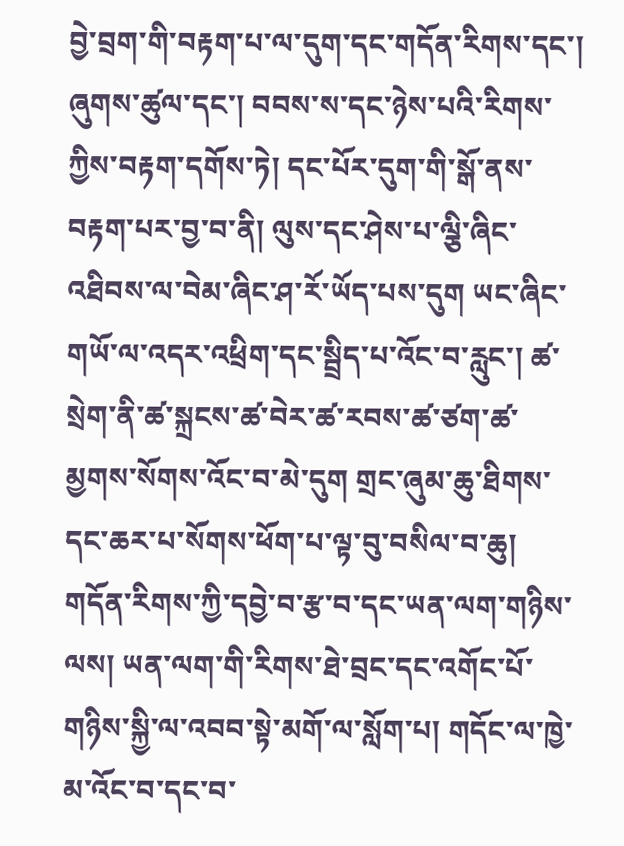བྱེ་བྲག་གི་བརྟག་པ་ལ་དུག་དང་གདོན་རིགས་དང་། ཞུགས་ཚུལ་དང་། བབས་ས་དང་ཉེས་པའི་རིགས་ཀྱིས་བརྟག་དགོས་ཏེ། དང་པོར་དུག་གི་སྒོ་ནས་བརྟག་པར་བྱ་བ་ནི། ལུས་དང་ཤེས་པ་ལྕི་ཞིང་འཐིབས་ལ་བེམ་ཞིང་ཤ་རོ་ཡོད་པས་དུག ཡང་ཞིང་གཡོ་ལ་འདར་འཕྲིག་དང་སྦྲིད་པ་འོང་བ་རླུང་། ཚ་སྲེག་ནི་ཚ་སྐྲངས་ཚ་བེར་ཚ་རབས་ཚ་ཙག་ཚ་མྱགས་སོགས་འོང་བ་མེ་དུག གྲང་ཞུམ་ཆུ་ཐིགས་དང་ཆར་པ་སོགས་ཕོག་པ་ལྟ་བུ་བསིལ་བ་ཆུ། གདོན་རིགས་ཀྱི་དབྱེ་བ་རྩ་བ་དང་ཡན་ལག་གཉིས་ལས། ཡན་ལག་གི་རིགས་ཐེ་བྲང་དང་འགོང་པོ་གཉིས་སྐྱི་ལ་འབབ་སྟེ་མགོ་ལ་སློག་པ། གདོང་ལ་ཁྱེ་མ་འོང་བ་དང་བ་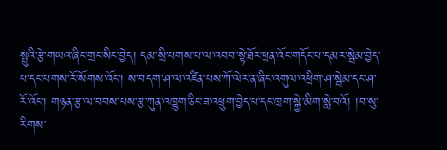སྤུའི་རྩེ་གཡའ་ཞིང་གྲང་སིང་བྱེད། དམ་སྲི་པགས་པ་ལ་འབབ་སྟེ་ཐོར་ཕྲན་འོང་གདོང་པ་དམར་སྦེམ་བྱེད་པ་དང་པགས་རོ་སོགས་འོང་། ས་བདག་ཤ་ལ་འཛིན་པས་ཀོ་ལེར་ན་ཞིང་འགུལ་འཕྲིག་ཤ་སྦེམ་དང་ཤ་རོ་འོང་། གཉན་རྩ་ལ་བབས་པས་རྩ་ཀུན་འཁྱུག་ཅིང་ཟ་འཕྲུག་བྱེད་པ་དང་ཁྲག་སྐྱེ་མིག་སླེ་བའོ། །བ་སུ་རིགས་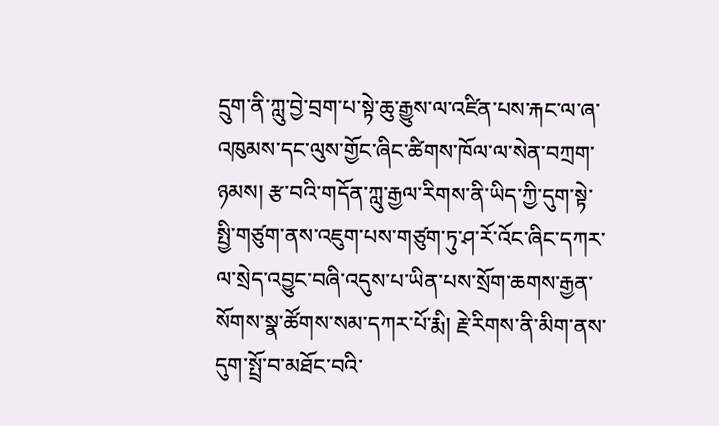དྲུག་ནི་ཀླུ་བྱེ་བྲག་པ་སྟེ་ཆུ་རྒྱུས་ལ་འཛིན་པས་རྐང་ལ་ཞ་འཁུམས་དང་ལུས་གྱོང་ཞིང་ཚིགས་ཁོལ་ལ་སེན་བཀྲག་ཉམས། རྩ་བའི་གདོན་ཀླུ་རྒྱལ་རིགས་ནི་ཡིད་ཀྱི་དུག་སྟེ་སྤྱི་གཙུག་ནས་འཇུག་པས་གཙུག་ཏུ་ཤ་རོ་འོང་ཞིང་དཀར་ལ་སྲེད་འབྱུང་བཞི་འདུས་པ་ཡིན་པས་སྲོག་ཆགས་རྒྱན་སོགས་སྣ་ཚོགས་སམ་དཀར་པོ་རྨི། རྗེ་རིགས་ནི་མིག་ནས་དུག་སྤྲོ་བ་མཐོང་བའི་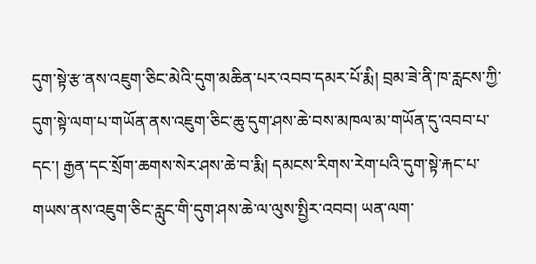དུག་སྟེ་རྩ་ནས་འཇུག་ཅིང་མེའི་དུག་མཆིན་པར་འབབ་དམར་པོ་རྨི། བྲམ་ཟེ་ནི་ཁ་རླངས་ཀྱི་དུག་སྟེ་ལག་པ་གཡོན་ནས་འཇུག་ཅིང་ཆུ་དུག་ཤས་ཆེ་བས་མཁལ་མ་གཡོན་དུ་འབབ་པ་དང་། རྒྱན་དང་སྲོག་ཆགས་སེར་ཤས་ཆེ་བ་རྨི། དམངས་རིགས་རེག་པའི་དུག་སྟེ་རྐང་པ་གཡས་ནས་འཇུག་ཅིང་རླུང་གི་དུག་ཤས་ཆེ་ལ་ལུས་སྤྱིར་འབབ། ཡན་ལག་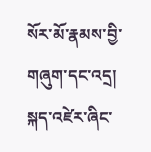སོར་མོ་རྣམས་བྱི་གཞུག་དང་འདྲ། སྐད་འཛེར་ཞིང་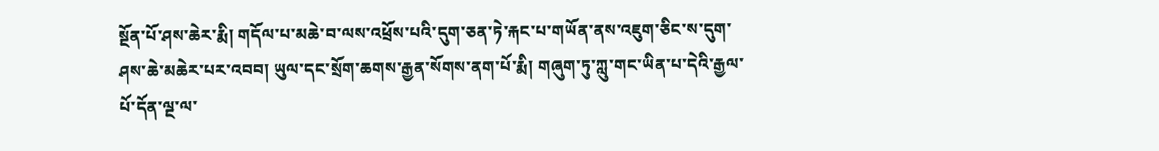སྔོན་པོ་ཤས་ཆེར་རྨི། གདོལ་པ་མཆེ་བ་ལས་འཕྲོས་པའི་དུག་ཅན་ཏེ་རྐང་པ་གཡོན་ནས་འཇུག་ཅིང་ས་དུག་ཤས་ཆེ་མཆེར་པར་འབབ། ཡུལ་དང་སྲོག་ཆགས་རྒྱན་སོགས་ནག་པོ་རྨི། གཞུག་ཏུ་ཀླུ་གང་ཡིན་པ་དེའི་རྒྱལ་པོ་དོན་ལྔ་ལ་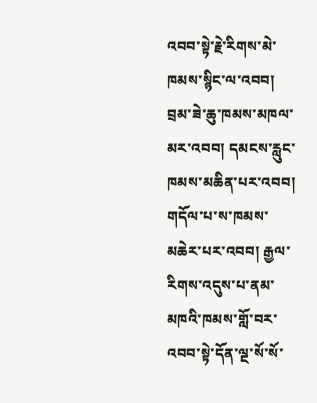འབབ་སྟེ་རྗེ་རིགས་མེ་ཁམས་སྙིང་ལ་འབབ། བྲམ་ཟེ་ཆུ་ཁམས་མཁལ་མར་འབབ། དམངས་རླུང་ཁམས་མཆིན་པར་འབབ། གདོལ་པ་ས་ཁམས་མཆེར་པར་འབབ། རྒྱལ་རིགས་འདུས་པ་ནམ་མཁའི་ཁམས་གློ་བར་འབབ་སྟེ་དོན་ལྔ་སོ་སོ་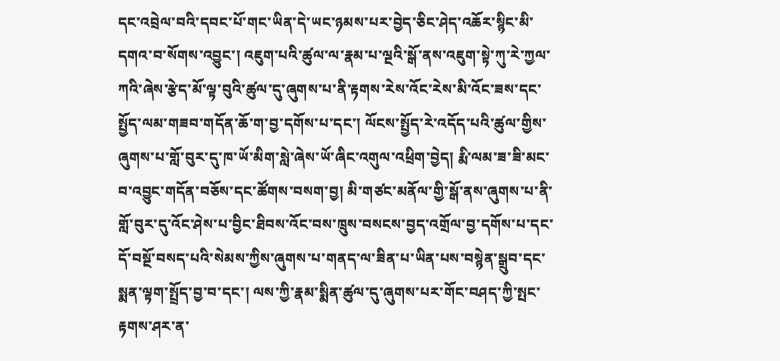དང་འབྲེལ་བའི་དབང་པོ་གང་ཡིན་དེ་ཡང་ཉམས་པར་བྱེད་ཅིང་ཤེད་འཆོར་སྙིང་མི་དགའ་བ་སོགས་འབྱུང་། འཇུག་པའི་ཚུལ་ལ་རྣམ་པ་ལྔའི་སྒོ་ནས་འཇུག་སྟེ་ཀུ་རེ་ཀྱལ་ཀའི་ཞེས་རྩེད་མོ་ལྟ་བུའི་ཚུལ་དུ་ཞུགས་པ་ནི་རྟགས་རེས་འོང་རེས་མི་འོང་ཟས་དང་སྤྱོད་ལམ་གཟབ་གདོན་ཆོ་ག་བྱ་དགོས་པ་དང་། ལོངས་སྤྱོད་རེ་འདོད་པའི་ཚུལ་གྱིས་ཞུགས་པ་གློ་བུར་དུ་ཁ་ཡོ་མིག་སླེ་ཞེས་ཡོ་ཞིང་འགུལ་འཕྲིག་བྱེད། རྨི་ལམ་ཟ་ཟི་མང་བ་འབྱུང་གདོན་བཅོས་དང་ཚོགས་བསག་བྱ། མི་གཙང་མནོལ་གྱི་སྒོ་ནས་ཞུགས་པ་ནི་གློ་བུར་དུ་འོང་ཤེས་པ་བྱིང་ཐིབས་འོང་བས་ཁྲུས་བསངས་བྱད་འགྲོལ་བྱ་དགོས་པ་དང་དོ་བསྔོ་བསད་པའི་སེམས་ཀྱིས་ཞུགས་པ་གནད་ལ་ཟིན་པ་ཡིན་པས་བསྙེན་སྒྲུབ་དང་སྨན་ལྟག་སྤྲོད་བྱ་བ་དང་། ལས་ཀྱི་རྣམ་སྨིན་ཚུལ་དུ་ཞུགས་པར་གོང་བཤད་ཀྱི་སྤང་རྟགས་ཤར་ན་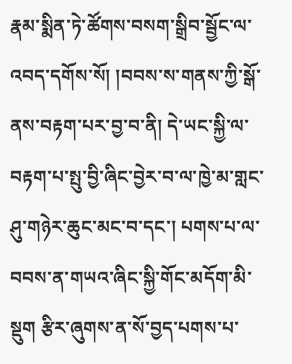རྣམ་སྨིན་ཏེ་ཚོགས་བསག་སྒྲིབ་སྦྱོང་ལ་འབད་དགོས་སོ། །བབས་ས་གནས་ཀྱི་སྒོ་ནས་བརྟག་པར་བྱ་བ་ནི། དེ་ཡང་སྐྱི་ལ་བརྟག་པ་སྤུ་བྱི་ཞིང་བྱེར་བ་ལ་ཁྱེ་མ་གླང་ཤུ་གཉེར་ཆུང་མང་བ་དང་། པགས་པ་ལ་བབས་ན་གཡའ་ཞིང་སྐྱི་གོང་མདོག་མི་སྡུག རྩིར་ཞུགས་ན་སོ་བྱད་པགས་པ་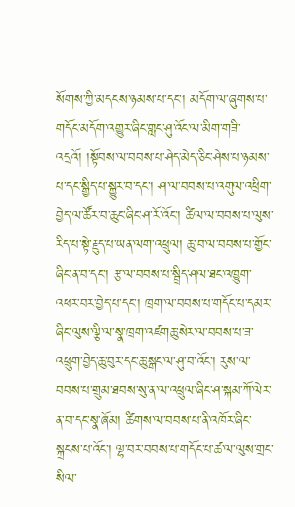སོགས་ཀྱི་མདངས་ཉམས་པ་དང་། མདོག་ལ་ཞུགས་པ་གདོང་མདོག་འགྱུར་ཞིང་གླང་ཤུ་འོང་ལ་མིག་གཟི་འདྲའོ། །སྟོབས་ལ་བབས་པ་ཤེད་མེད་ཅིང་ཤེས་པ་ཉམས་པ་དང་སྒྱིད་པ་སྐྱུར་བ་དང་། ཤ་ལ་བབས་པ་འགུལ་འཕྲིག་བྱེད་ལ་ཚོར་བ་ཆུང་ཞིང་ཤ་རོ་འོང་། ཚིལ་ལ་བབས་པ་ལུས་རིད་པ་སྟེ་རྗུད་པ་ཡན་ལག་འཕྲུལ། ཆུ་བ་ལ་བབས་པ་གྱོང་ཞིང་ན་བ་དང་། རྩ་ལ་བབས་པ་སྦྲིད་ཤལ་ཐང་འཁྱུག་འཕར་བར་བྱེད་པ་དང་། ཁྲག་ལ་བབས་པ་གདོང་པ་དམར་ཞིང་ལུས་ལྕི་ལ་སྣ་ཁྲག་འཛགཆུ་སེར་ལ་བབས་པ་ཟ་འཕྲུག་བྱེད་ཆུ་བུར་དང་ཆུ་སྒང་ལ་ཤུ་བ་འོང་། རུས་ལ་བབས་པ་གྲུམ་ཐབས་སུ་ན་ལ་འཕྲུལ་ཞིང་ཤ་སྐམ་ཀོ་ལེར་ན་བ་དང་སྣ་ཞོམ། ཚིགས་ལ་བབས་པ་ནི་འཁོར་ཞིང་སྐྲངས་པ་འོང་། ལྷ་བར་བབས་པ་གདོང་པ་ཚ་ལ་ལུས་གྲང་སིལ་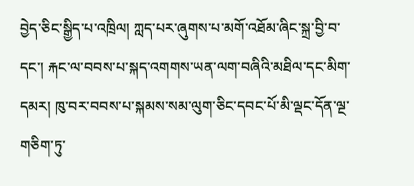བྱེད་ཅིང་སྒྱིད་པ་འཁྲིལ། ཀླད་པར་ཞུགས་པ་མགོ་འཐོམ་ཞིང་སྐྲ་བྱི་བ་དང་། རྐང་ལ་བབས་པ་སྐད་འགགས་ཡན་ལག་བཞིའི་མཐིལ་དང་མིག་དམར། ཁུ་བར་བབས་པ་སྐམས་སམ་ལུག་ཅིང་དབང་པོ་མི་ལྡང་དོན་ལྔ་གཅིག་ཏུ་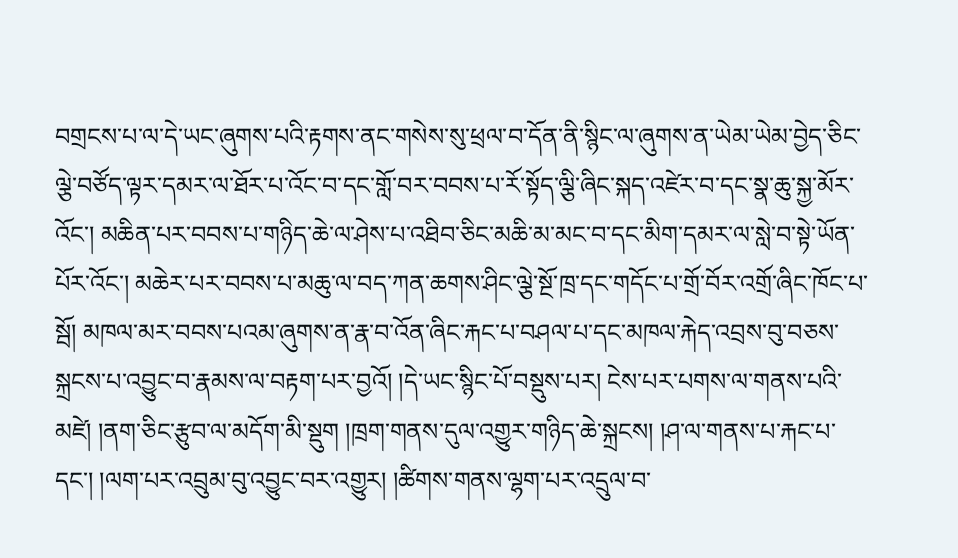བགྲངས་པ་ལ་དེ་ཡང་ཞུགས་པའི་རྟགས་ནང་གསེས་སུ་ཕྲལ་བ་དོན་ནི་སྙིང་ལ་ཞུགས་ན་ཡེམ་ཡེམ་བྱེད་ཅིང་ལྕེ་བཙོད་ལྟར་དམར་ལ་ཐོར་པ་འོང་བ་དང་གློ་བར་བབས་པ་རོ་སྟོད་ལྕི་ཞིང་སྐད་འཛེར་བ་དང་སྣ་ཆུ་སྐྱ་མོར་འོང་། མཆིན་པར་བབས་པ་གཉིད་ཆེ་ལ་ཤེས་པ་འཐིབ་ཅིང་མཆི་མ་མང་བ་དང་མིག་དམར་ལ་སླེ་བ་སྟེ་ཡོན་པོར་འོང་། མཆེར་པར་བབས་པ་མཆུ་ལ་བད་ཀན་ཆགས་ཤིང་ལྕེ་སྔོ་ཁྲ་དང་གདོང་པ་གྲོ་བོར་འགྲོ་ཞིང་ཁོང་པ་སྦོ། མཁལ་མར་བབས་པའམ་ཞུགས་ན་རྣ་བ་འོན་ཞིང་རྐང་པ་བཤལ་པ་དང་མཁལ་རྐེད་འབྲས་བུ་བཅས་སྐྲངས་པ་འབྱུང་བ་རྣམས་ལ་བརྟག་པར་བྱའོ། །དེ་ཡང་སྙིང་པོ་བསྡུས་པར། ངེས་པར་པགས་ལ་གནས་པའི་མཛེ། །ནག་ཅིང་རྩུབ་ལ་མདོག་མི་སྡུག །ཁྲག་གནས་དུལ་འགྱུར་གཉིད་ཆེ་སྐྲངས། །ཤ་ལ་གནས་པ་རྐང་པ་དང་། །ལག་པར་འབྲུམ་བུ་འབྱུང་བར་འགྱུར། །ཚིགས་གནས་ལྷག་པར་འདྲུལ་བ་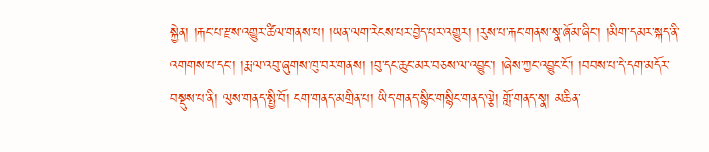སྐྱེན། །རྐང་པ་རྫས་འགྱུར་ཚིལ་གནས་པ། །ཡན་ལག་རེངས་པར་བྱེད་པར་འགྱུར། །རུས་པ་རྐང་གནས་སྣ་ཞོམ་ཞིང་། །མིག་དམར་སྐད་ནི་འགགས་པ་དང་། །རྨ་ལ་འབུ་ཞུགས་ཁུ་བར་གནས། །བུ་དང་ཆུང་མར་བཅས་ལ་འབྱུང་། །ཞེས་ཀྱང་འབྱུང་ངོ་། །བབས་པ་དེ་དག་མདོར་བསྡུས་པ་ནི། ལུས་གནད་སྤྱི་བོ། ངག་གནད་མགྲིན་པ། ཡིད་གནད་སྙིང་གསྙིང་གནད་ལྕེ། གློ་གནད་སྣ། མཆིན་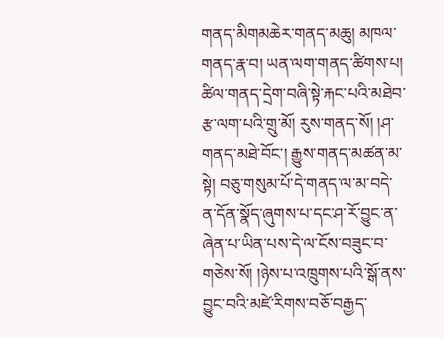གནད་མིགམཆེར་གནད་མཆུ། མཁལ་གནད་རྣ་བ། ཡན་ལག་གནད་ཚིགས་པ། ཚིལ་གནད་དྲེག་བཞི་སྟེ་རྐང་པའི་མཐེབ་རྩ་ལག་པའི་གྲུ་མོ། རུས་གནད་སོ། །ཤ་གནད་མཐེ་བོང་། རྒྱུས་གནད་མཚན་མ་སྟེ། བཅུ་གསུམ་པོ་དེ་གནད་ལ་མ་བདེ་ན་དོན་སྣོད་ཞུགས་པ་དང་ཤ་རོ་བྱུང་ན་ཞེན་པ་ཡིན་པས་དེ་ལ་ངོས་བཟུང་བ་གཅེས་སོ། །ཉེས་པ་འཁྲུགས་པའི་སྒོ་ནས་བྱུང་བའི་མཛེ་རིགས་བཅོ་བརྒྱད་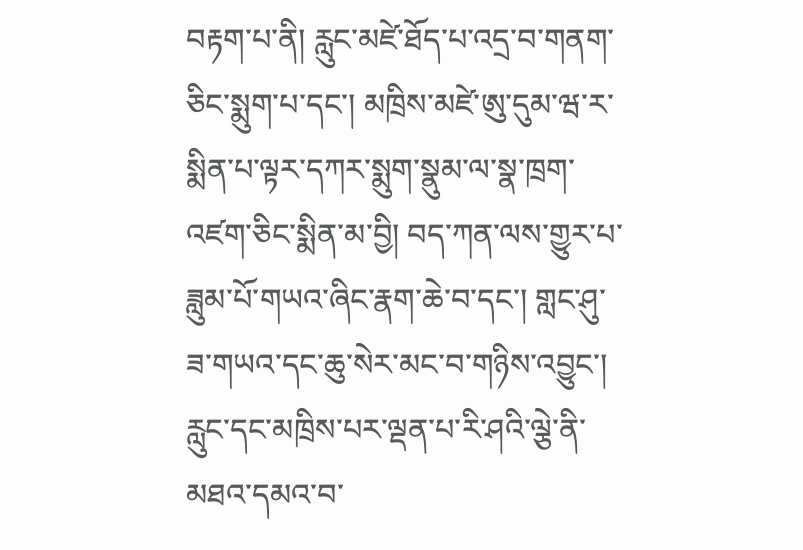བརྟག་པ་ནི། རླུང་མཛེ་ཐོད་པ་འདྲ་བ་གནག་ཅིང་སྨུག་པ་དང་། མཁྲིས་མཛེ་ཨུ་དུམ་ཝ་ར་སྨིན་པ་ལྟར་དཀར་སྨུག་སྣུམ་ལ་སྣ་ཁྲག་འཛག་ཅིང་སྨིན་མ་བྱི། བད་ཀན་ལས་གྱུར་པ་ཟླུམ་པོ་གཡའ་ཞིང་རྣག་ཆེ་བ་དང་། གླང་ཤུ་ཟ་གཡའ་དང་ཆུ་སེར་མང་བ་གཉིས་འབྱུང་། རླུང་དང་མཁྲིས་པར་ལྡན་པ་རི་ཤའི་ལྕེ་ནི་མཐའ་དམའ་བ་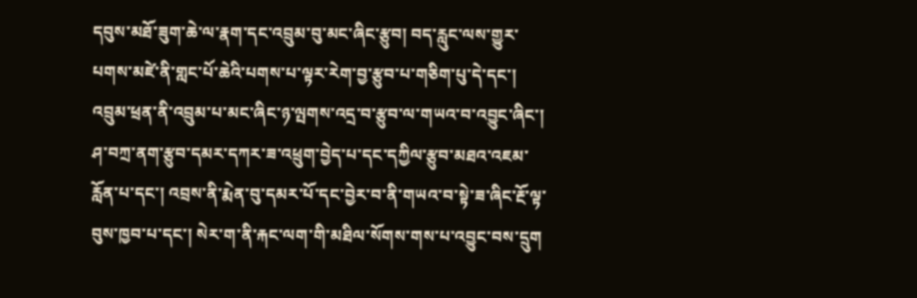དབུས་མཐོ་ཟུག་ཆེ་ལ་རྣག་དང་འབྲུམ་བུ་མང་ཞིང་རྩུབ། བད་རླུང་ལས་གྱུར་པགས་མཛེ་ནི་གླང་པོ་ཆེའི་པགས་པ་ལྟར་རེག་བྱ་རྩུབ་པ་གཅིག་པུ་དེ་དང་། འབྲུམ་ཕྲན་ནི་འབྲུམ་པ་མང་ཞིང་ཉ་ལྤགས་འདྲ་བ་རྩུབ་ལ་གཡའ་བ་འབྱུང་ཞིང་། ཤ་བཀྲ་ནག་རྩུབ་དམར་དཀར་ཟ་འཕྲུག་བྱེད་པ་དང་དཀྱིལ་རྩུབ་མཐའ་འཇམ་རློན་པ་དང་། འབྲས་ནི་རྨེན་བུ་དམར་པོ་དང་བྱེར་བ་ནི་གཡའ་བ་སྟེ་ཟ་ཞིང་རྔོ་ལྟ་བུས་ཁྱབ་པ་དང་། སེར་ག་ནི་རྐང་ལག་གི་མཐིལ་སོགས་གས་པ་འབྱུང་བས་དྲུག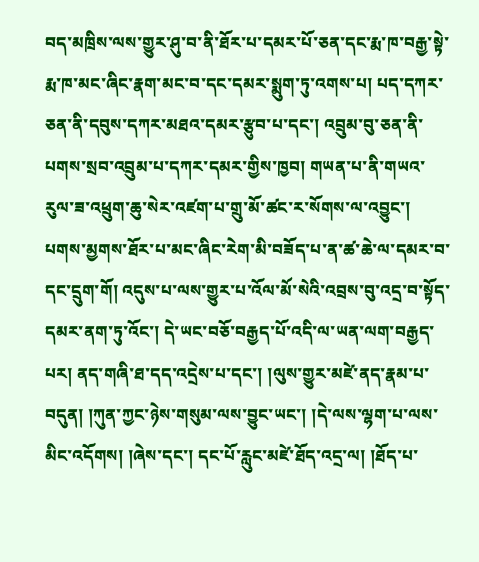བད་མཁྲིས་ལས་གྱུར་ཤུ་བ་ནི་ཐོར་པ་དམར་པོ་ཅན་དང་རྨ་ཁ་བརྒྱ་སྟེ་རྨ་ཁ་མང་ཞིང་རྣག་མང་བ་དང་དམར་སྨུག་ཏུ་འགས་པ། པད་དཀར་ཅན་ནི་དབུས་དཀར་མཐའ་དམར་རྩུབ་པ་དང་། འབྲུམ་བུ་ཅན་ནི་པགས་སྲབ་འབྲུམ་པ་དཀར་དམར་གྱིས་ཁྱབ། གཡན་པ་ནི་གཡའ་རུལ་ཟ་འཕྲུག་ཆུ་སེར་འཛག་པ་གྲུ་མོ་ཚང་ར་སོགས་ལ་འབྱུང་། པགས་མྱགས་ཐོར་པ་མང་ཞིང་རེག་མི་བཟོད་པ་ན་ཚ་ཆེ་ལ་དམར་བ་དང་དྲུག་གོ། འདུས་པ་ལས་གྱུར་པ་འོལ་མོ་སེའི་འབྲས་བུ་འདྲ་བ་སྟོད་དམར་ནག་ཏུ་འོང་། དེ་ཡང་བཅོ་བརྒྱད་པོ་འདི་ལ་ཡན་ལག་བརྒྱད་པར། ནད་གཞི་ཐ་དད་འདྲེས་པ་དང་། །ལུས་གྱུར་མཛེ་ནད་རྣམ་པ་བདུན། །ཀུན་ཀྱང་ཉེས་གསུམ་ལས་བྱུང་ཡང་། །དེ་ལས་ལྷག་པ་ལས་མིང་འདོགས། །ཞེས་དང་། དང་པོ་རླུང་མཛེ་ཐོད་འདྲ་ལ། །ཐོད་པ་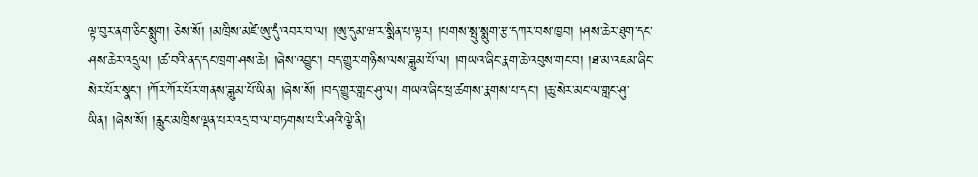ལྟ་བུར་ནག་ཅིང་སྨུག། ཅེས་སོ། །མཁྲིས་མཛེ་ཨུ་དུཾ་འབར་བ་ལ། །ཨུ་དུམ་ཝ་ར་སྨིན་པ་ལྟར། །པགས་སྤུ་སྨུག་རྩ་དཀར་བས་ཁྱབ། །ཤས་ཆེར་ཐུག་དང་ཤས་ཆེར་འདྲུལ། །ཚ་བའི་ནད་དང་ཁྲག་ཤས་ཆེ། །ཞེས་འབྱུང་། བད་གྱུར་གཉིས་ལས་ཟླུམ་པོ་ལ། །གཡའ་ཞིང་རྣག་ཆེ་འབུས་གང་བ། །ཐ་མ་འཇམ་ཞིང་སེར་པོར་སྣང་། །ཀོར་ཀོར་པོར་གནས་ཟླུམ་པོ་ཡིན། །ཞེས་སོ། །བད་གྱུར་གླང་ཤུ་ལ། གཡའ་ཞིང་ཕྲ་ཚགས་རྣགས་པ་དང་། །ཆུ་སེར་མང་ལ་གླང་ཤུ་ཡིན། །ཞེས་སོ། །རླུང་མཁྲིས་ལྡན་པར་འདྲ་བ་ལ་བཏགས་པ་རི་ཤའི་ལྕེ་ནི།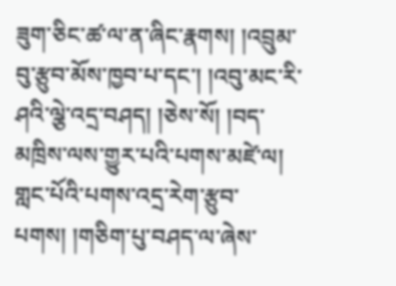ཟུག་ཅིང་ཚ་ལ་ན་ཞིང་རྣགས། །འབྲུམ་བུ་རྩུབ་མོས་ཁྱབ་པ་དང་། །འབུ་མང་རི་ཤའི་ལྕེ་འདྲ་བཤད། །ཅེས་སོ། །བད་མཁྲིས་ལས་གྱུར་པའི་པགས་མཛེ་ལ། གླང་པོའི་པགས་འདྲ་རེག་རྩུབ་པགས། །གཅིག་པུ་བཤད་ལ་ཞེས་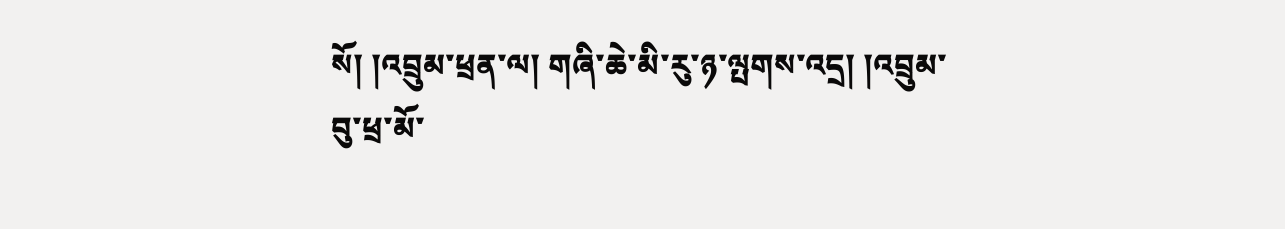སོ། །འབྲུམ་ཕྲན་ལ། གཞི་ཆེ་མི་རུ་ཉ་ལྤགས་འདྲ། །འབྲུམ་བུ་ཕྲ་མོ་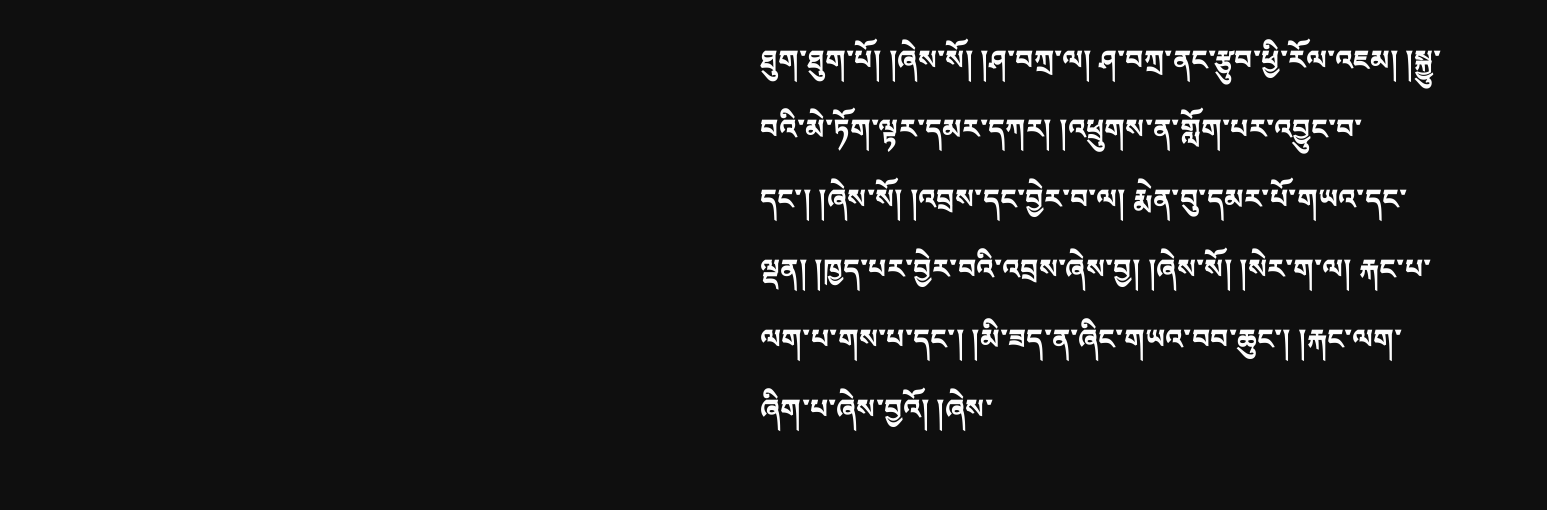ཐུག་ཐུག་པོ། །ཞེས་སོ། །ཤ་བཀྲ་ལ། ཤ་བཀྲ་ནང་རྩུབ་ཕྱི་རོལ་འཇམ། །སྐྱུ་བའི་མེ་ཏོག་ལྟར་དམར་དཀར། །འཕྲུགས་ན་གློག་པར་འབྱུང་བ་དང་། །ཞེས་སོ། །འབྲས་དང་བྱེར་བ་ལ། རྨེན་བུ་དམར་པོ་གཡའ་དང་ལྡན། །ཁྱད་པར་བྱེར་བའི་འབྲས་ཞེས་བྱ། །ཞེས་སོ། །སེར་ག་ལ། རྐང་པ་ལག་པ་གས་པ་དང་། །མི་ཟད་ན་ཞིང་གཡའ་བབ་ཆུང་། །རྐང་ལག་ཞིག་པ་ཞེས་བྱའོ། །ཞེས་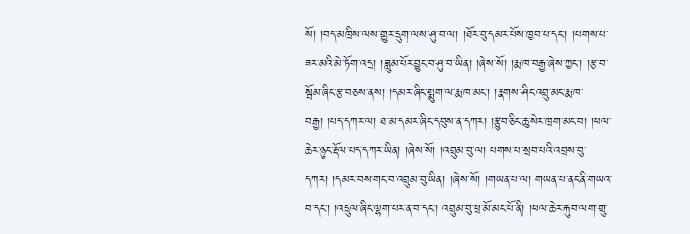སོ། །བད་མཁྲིས་ལས་གྱུར་དྲུག་ལས་ཤུ་བ་ལ། །ཐོར་བུ་དམར་པོས་ཁྱབ་པ་དང་། །པགས་པ་ཟར་མའི་མེ་ཏོག་འདྲ། །ཟླུམ་པོར་བྱུང་བ་ཤུ་བ་ཡིན། །ཞེས་སོ། །རྨ་ཁ་བརྒྱ་ཞེས་ཀྱང་། །རྩ་བ་སྦོམ་ཞིང་རྩ་བཅས་ནས། །དམར་ཞིང་སྨུག་ལ་རྨ་ཁ་མང་། །རྣགས་ཤིང་འབྲུ་མང་རྨ་ཁ་བརྒྱ། །པད་དཀར་ལ། ཐ་མ་དམར་ཞིང་དབུས་ན་དཀར། །རྩུབ་ཅིང་ཆུ་སེར་ཁྲག་མང་བ། །ཕལ་ཆེར་ཉུང་རྡོལ་པད་དཀར་ཡིན། །ཞེས་སོ། །འབྲུམ་བུ་ལ། པགས་པ་སྲབ་པའི་འབྲས་བུ་དཀར། །དམར་བས་གང་བ་འབྲུམ་བུ་ཡིན། །ཞེས་སོ། །གཡན་པ་ལ། གཡན་པ་ནང་ནི་གཡའ་བ་དང་། །འདྲུལ་ཞིང་ལྷག་པར་ན་བ་དང་། འབྲུམ་བུ་ཕྲ་མོ་མང་པོ་ནི། །ཕལ་ཆེར་རྐུབ་ལག་གྲུ་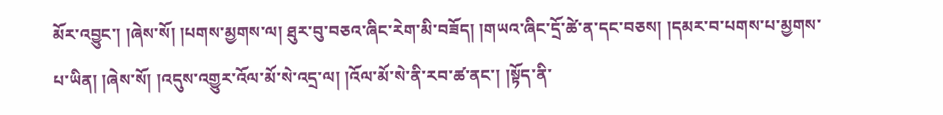མོར་འབྱུང་། །ཞེས་སོ། །པགས་མྱགས་ལ། ཐུར་བུ་བཅའ་ཞིང་རེག་མི་བཟོད། །གཡའ་ཞིང་དྲོ་ཚེ་ན་དང་བཅས། །དམར་བ་པགས་པ་མྱགས་པ་ཡིན། །ཞེས་སོ། །འདུས་འགྱུར་འོལ་མོ་སེ་འདྲ་ལ། །འོལ་མོ་སེ་ནི་རབ་ཚ་ནང་། །སྟོད་ནི་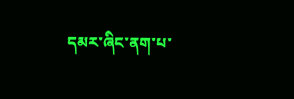དམར་ཞིང་ནག་པ་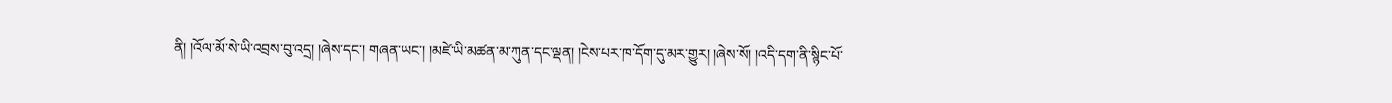ནི། །འོལ་མོ་སེ་ཡི་འབྲས་བུ་འདྲ། །ཞེས་དང་། གཞན་ཡང་། །མཛེ་ཡི་མཚན་མ་ཀུན་དང་ལྡན། །ངེས་པར་ཁ་དོག་དུ་མར་གྱུར། །ཞེས་སོ། །འདི་དག་ནི་སྙིང་པོ་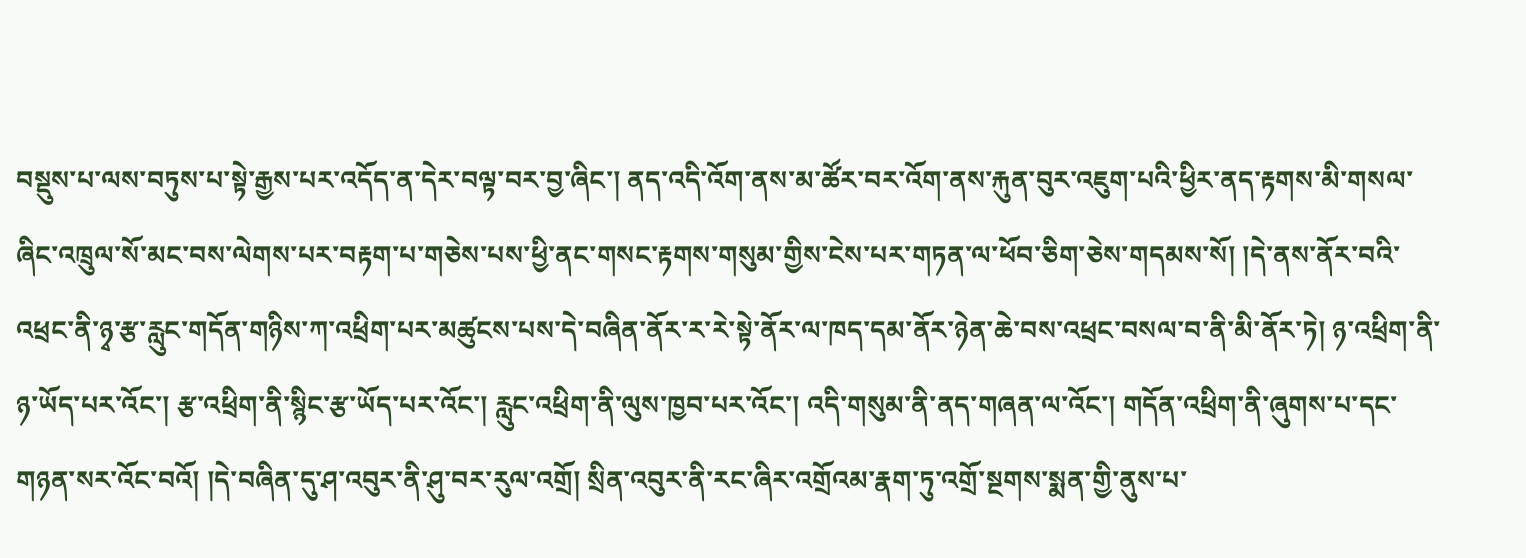བསྡུས་པ་ལས་བཏུས་པ་སྟེ་རྒྱས་པར་འདོད་ན་དེར་བལྟ་བར་བྱ་ཞིང་། ནད་འདི་འོག་ནས་མ་ཚོར་བར་འོག་ནས་རྐུན་བུར་འཇུག་པའི་ཕྱིར་ནད་རྟགས་མི་གསལ་ཞིང་འཁྲུལ་སོ་མང་བས་ལེགས་པར་བརྟག་པ་གཅེས་པས་ཕྱི་ནང་གསང་རྟགས་གསུམ་གྱིས་ངེས་པར་གཏན་ལ་ཕོབ་ཅིག་ཅེས་གདམས་སོ། །དེ་ནས་ནོར་བའི་འཕྲང་ནི་ཉྭ་རྩ་རླུང་གདོན་གཉིས་ཀ་འཕྲིག་པར་མཚུངས་པས་དེ་བཞིན་ནོར་ར་རེ་སྟེ་ནོར་ལ་ཁད་དམ་ནོར་ཉེན་ཆེ་བས་འཕྲང་བསལ་བ་ནི་མི་ནོར་ཏེ། ཉ་འཕྲིག་ནི་ཉ་ཡོད་པར་འོང་། རྩ་འཕྲིག་ནི་སྙིང་རྩ་ཡོད་པར་འོང་། རླུང་འཕྲིག་ནི་ལུས་ཁྱབ་པར་འོང་། འདི་གསུམ་ནི་ནད་གཞན་ལ་འོང་། གདོན་འཕྲིག་ནི་ཞུགས་པ་དང་གཉན་སར་འོང་བའོ། །དེ་བཞིན་དུ་ཤ་འབུར་ནི་ཤུ་བར་རུལ་འགྲོ། སྲིན་འབུར་ནི་རང་ཞིར་འགྲོའམ་རྣག་ཏུ་འགྲོ་སྔགས་སྨན་གྱི་ནུས་པ་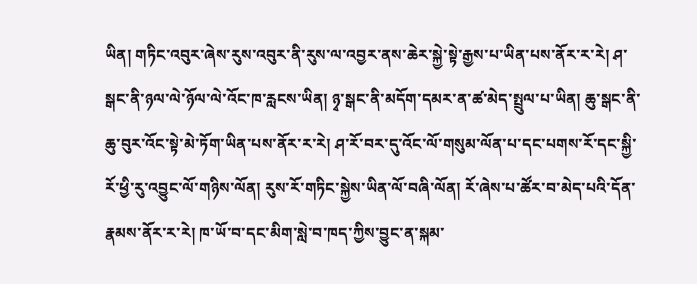ཡིན། གཏིང་འབུར་ཞེས་རུས་འབུར་ནི་རུས་ལ་འབྱར་ནས་ཆེར་སྐྱེ་སྟེ་རྒྱས་པ་ཡིན་པས་ནོར་ར་རེ། ཤ་སྒང་ནི་ཉལ་ལེ་ཉོལ་ལེ་འོང་ཁ་རླངས་ཡིན། ཉྭ་སྒང་ནི་མདོག་དམར་ན་ཚ་མེད་སྤྲུལ་པ་ཡིན། ཆུ་སྒང་ནི་ཆུ་བུར་འོང་སྟེ་མེ་ཏོག་ཡིན་པས་ནོར་ར་རེ། ཤ་རོ་བར་དུ་འོང་ལོ་གསུམ་ལོན་པ་དང་པགས་རོ་དང་སྐྱི་རོ་ཕྱི་རུ་འབྱུང་ལོ་གཉིས་ལོན། རུས་རོ་གཏིང་སྐྱེས་ཡིན་ལོ་བཞི་ལོན། རོ་ཞེས་པ་ཚོར་བ་མེད་པའི་དོན་རྣམས་ནོར་ར་རེ། ཁ་ཡོ་བ་དང་མིག་སླེ་བ་ཁད་ཀྱིས་བྱུང་ན་སྐམ་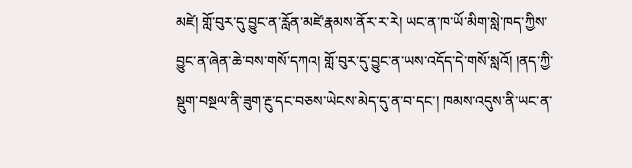མཛེ། གློ་བུར་དུ་བྱུང་ན་རློན་མཛེ་རྣམས་ནོར་ར་རེ། ཡང་ན་ཁ་ཡོ་མིག་སླེ་ཁད་ཀྱིས་བྱུང་ན་ཞེན་ཆེ་བས་གསོ་དཀའ། གློ་བུར་དུ་བྱུང་ན་ཡས་འདོད་དེ་གསོ་སླའོ། །ནད་ཀྱི་སྡུག་བསྔལ་ནི་ཟུག་རྔུ་དང་བཅས་ཡེངས་མེད་དུ་ན་བ་དང་། ཁམས་འདུས་ནི་ཡང་ན་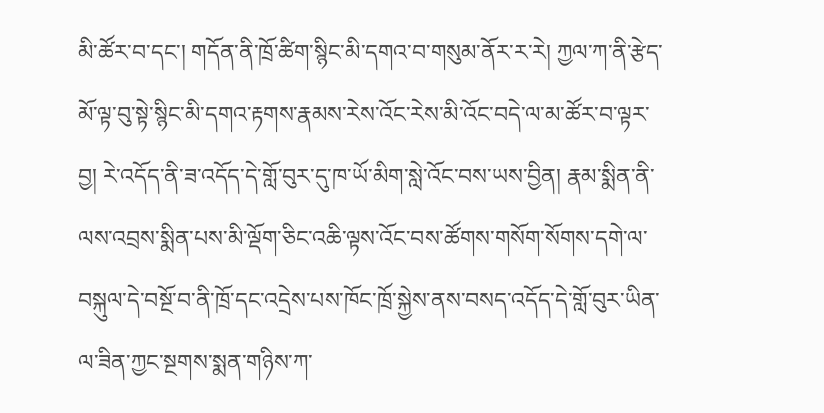མི་ཚོར་བ་དང་། གདོན་ནི་ཁྲོ་ཚིག་སྙིང་མི་དགའ་བ་གསུམ་ནོར་ར་རེ། ཀྱལ་ཀ་ནི་རྩེད་མོ་ལྟ་བུ་སྟེ་སྙིང་མི་དགའ་རྟགས་རྣམས་རེས་འོང་རེས་མི་འོང་བདེ་ལ་མ་ཚོར་བ་ལྟར་བྱ། རེ་འདོད་ནི་ཟ་འདོད་དེ་གློ་བུར་དུ་ཁ་ཡོ་མིག་སླེ་འོང་བས་ཡས་བྱིན། རྣམ་སྨིན་ནི་ལས་འབྲས་སྨིན་པས་མི་ལྡོག་ཅིང་འཆི་ལྟས་འོང་བས་ཚོགས་གསོག་སོགས་དགེ་ལ་བསྐུལ་དེ་བསྔོ་བ་ནི་ཁྲོ་དང་འདྲེས་པས་ཁོང་ཁྲོ་སྐྱེས་ནས་བསད་འདོད་དེ་གློ་བུར་ཡིན་ལ་ཟིན་ཀྱང་སྔགས་སྨན་གཉིས་ཀ་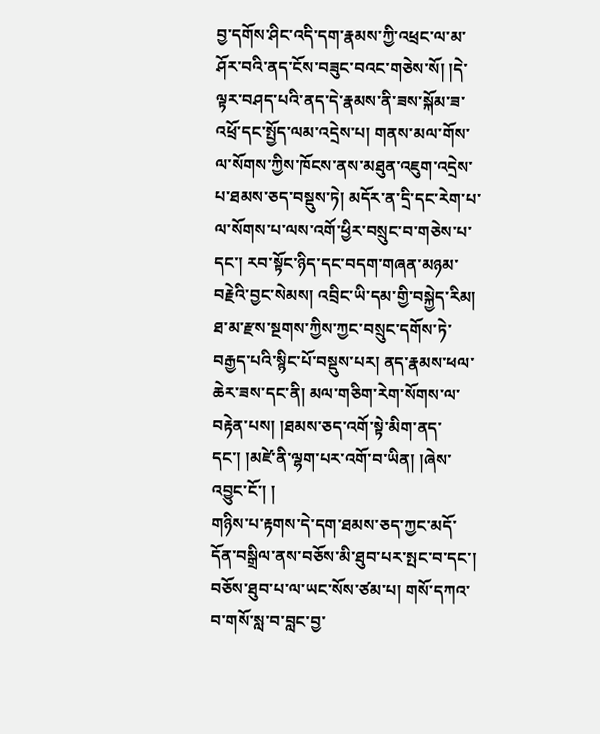བྱ་དགོས་ཤིང་འདི་དག་རྣམས་ཀྱི་འཕྲང་ལ་མ་ཤོར་བའི་ནད་ངོས་བཟུང་བའང་གཅེས་སོ། །དེ་ལྟར་བཤད་པའི་ནད་དེ་རྣམས་ནི་ཟས་སྐོམ་ཟ་འཕྲོ་དང་སྤྱོད་ལམ་འདྲེས་པ། གནས་མལ་གོས་ལ་སོགས་ཀྱིས་ཁོངས་ནས་མཐུན་འཇུག་འདྲེས་པ་ཐམས་ཅད་བསྡུས་ཏེ། མདོར་ན་དྲི་དང་རེག་པ་ལ་སོགས་པ་ལས་འགོ་ཕྱིར་བསྲུང་བ་གཅེས་པ་དང་། རབ་སྟོང་ཉིད་དང་བདག་གཞན་མཉམ་བརྗེའི་བྱང་སེམས། འབྲིང་ཡི་དམ་གྱི་བསྐྱེད་རིམ། ཐ་མ་རྫས་སྔགས་ཀྱིས་ཀྱང་བསྲུང་དགོས་ཏེ་བརྒྱད་པའི་སྙིང་པོ་བསྡུས་པར། ནད་རྣམས་ཕལ་ཆེར་ཟས་དང་ནི། མལ་གཅིག་རེག་སོགས་ལ་བརྟེན་པས། །ཐམས་ཅད་འགོ་སྟེ་མིག་ནད་དང་། །མཛེ་ནི་ལྷག་པར་འགོ་བ་ཡིན། །ཞེས་འབྱུང་ངོ་། །
གཉིས་པ་རྟགས་དེ་དག་ཐམས་ཅད་ཀྱང་མདོ་དོན་བསྒྲིལ་ནས་བཅོས་མི་ཐུབ་པར་སྤང་བ་དང་། བཅོས་ཐུབ་པ་ལ་ཡང་སོས་ཙམ་པ། གསོ་དཀའ་བ་གསོ་སླ་བ་བླང་བྱ་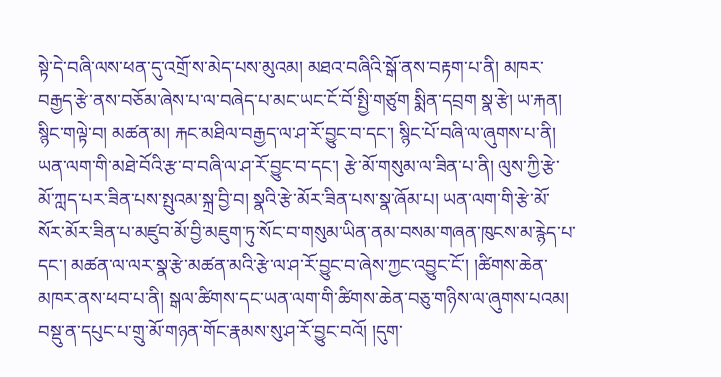སྟེ་དེ་བཞི་ལས་ཕན་དུ་འགྲོ་ས་མེད་པས་མུའམ། མཐའ་བཞིའི་སྒོ་ནས་བརྟག་པ་ནི། མཁར་བརྒྱད་རྩེ་ནས་བཅོམ་ཞེས་པ་ལ་བཞེད་པ་མང་ཡང་ངོ་བོ་སྤྱི་གཙུག སྨིན་དབྲག སྣ་རྩེ། ཡ་རྐན། སྙིང་གལྟེ་བ། མཚན་མ། རྐང་མཐིལ་བརྒྱད་ལ་ཤ་རོ་བྱུང་བ་དང་། སྙིང་པོ་བཞི་ལ་ཞུགས་པ་ནི། ཡན་ལག་གི་མཐེ་བོའི་རྩ་བ་བཞི་ལ་ཤ་རོ་བྱུང་བ་དང་། རྩེ་མོ་གསུམ་ལ་ཟིན་པ་ནི། ལུས་ཀྱི་རྩེ་མོ་ཀླད་པར་ཟིན་པས་སྤུའམ་སྐྲ་བྱི་བ། སྣའི་རྩེ་མོར་ཟིན་པས་སྣ་ཞོམ་པ། ཡན་ལག་གི་རྩེ་མོ་སོར་མོར་ཟིན་པ་མཛུབ་མོ་བྱི་མཇུག་ཏུ་སོང་བ་གསུམ་ཡིན་ནམ་བསམ་གཞན་ཁུངས་མ་རྙེད་པ་དང་། མཚན་ལ་ལར་སྣ་རྩེ་མཚན་མའི་རྩེ་ལ་ཤ་རོ་བྱུང་བ་ཞེས་ཀྱང་འབྱུང་ངོ་། །ཚིགས་ཆེན་མཁར་ནས་ཕབ་པ་ནི། སྒལ་ཚིགས་དང་ཡན་ལག་གི་ཚིགས་ཆེན་བཅུ་གཉིས་ལ་ཞུགས་པའམ། བསྡུ་ན་དཔུང་པ་གྲུ་མོ་གཉན་གོང་རྣམས་སུ་ཤ་རོ་བྱུང་བའོ། །དུག་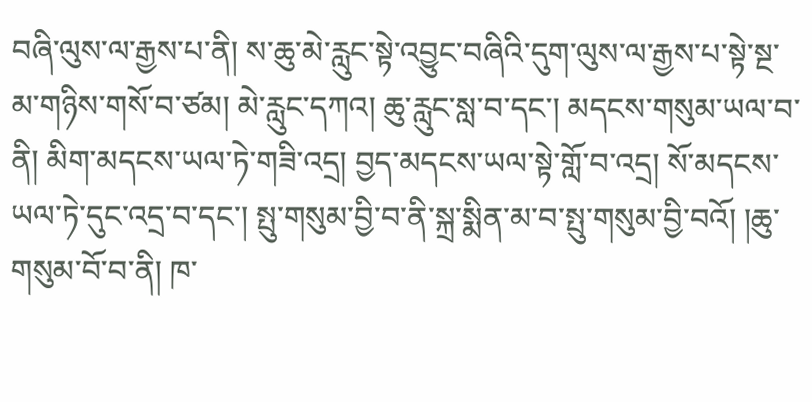བཞི་ལུས་ལ་རྒྱས་པ་ནི། ས་ཆུ་མེ་རླུང་སྟེ་འབྱུང་བཞིའི་དུག་ལུས་ལ་རྒྱས་པ་སྟེ་སྔ་མ་གཉིས་གསོ་བ་ཙམ། མེ་རླུང་དཀའ། ཆུ་རླུང་སླ་བ་དང་། མདངས་གསུམ་ཡལ་བ་ནི། མིག་མདངས་ཡལ་ཏེ་གཟི་འདྲ། བྱད་མདངས་ཡལ་སྟེ་གློ་བ་འདྲ། སོ་མདངས་ཡལ་ཏེ་དུང་འདྲ་བ་དང་། སྤུ་གསུམ་བྱི་བ་ནི་སྐྲ་སྨིན་མ་བ་སྤུ་གསུམ་བྱི་བའོ། །ཆུ་གསུམ་བོ་བ་ནི། ཁ་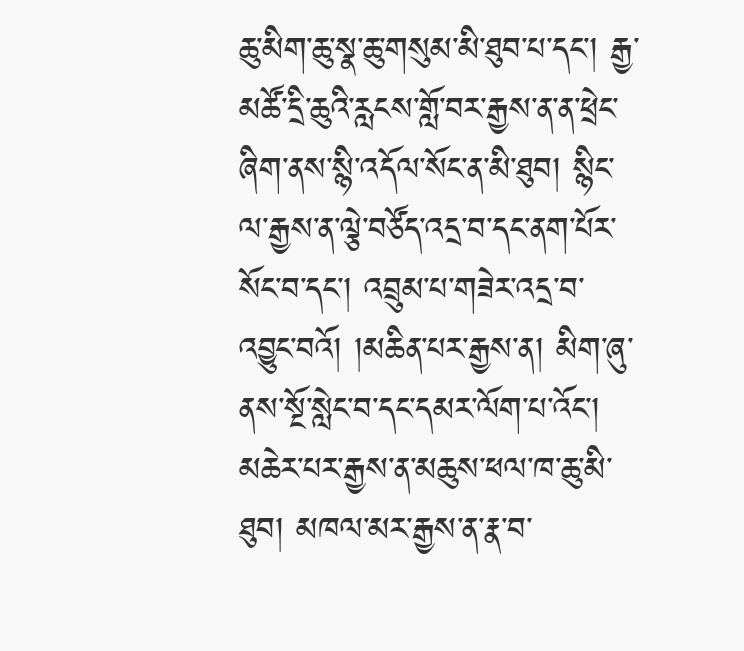ཆུ་མིག་ཆུ་སྣ་ཆུ་གསུམ་མི་ཐུབ་པ་དང་། རྒྱ་མཚོ་དྲི་ཆུའི་རླངས་གློ་བར་རྒྱས་ན་ན་ཕྲེང་ཞིག་ནས་སྙི་འདོལ་སོང་ན་མི་ཐུབ། སྙིང་ལ་རྒྱས་ན་ལྕེ་བཙོད་འདྲ་བ་དང་ནག་པོར་སོང་བ་དང་། འབྲུམ་པ་གཟེར་འདྲ་བ་འབྱུང་བའོ། །མཆིན་པར་རྒྱས་ན། མིག་ཞུ་ནས་སྔོ་སླེང་བ་དང་དམར་ལོག་པ་འོང་། མཆེར་པར་རྒྱས་ན་མཆུས་ཕལ་ཁ་ཆུ་མི་ཐུབ། མཁལ་མར་རྒྱས་ན་རྣ་བ་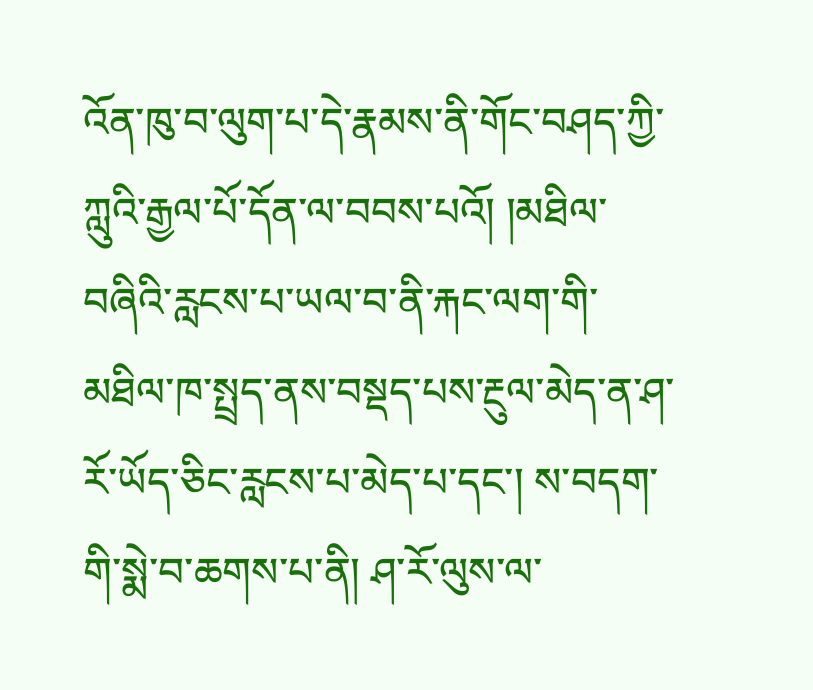འོན་ཁུ་བ་ལུག་པ་དེ་རྣམས་ནི་གོང་བཤད་ཀྱི་ཀླུའི་རྒྱལ་པོ་དོན་ལ་བབས་པའོ། །མཐིལ་བཞིའི་རླངས་པ་ཡལ་བ་ནི་རྐང་ལག་གི་མཐིལ་ཁ་སྤྲད་ནས་བསྡད་པས་རྔུལ་མེད་ན་ཤ་རོ་ཡོད་ཅིང་རླངས་པ་མེད་པ་དང་། ས་བདག་གི་སྨེ་བ་ཆགས་པ་ནི། ཤ་རོ་ལུས་ལ་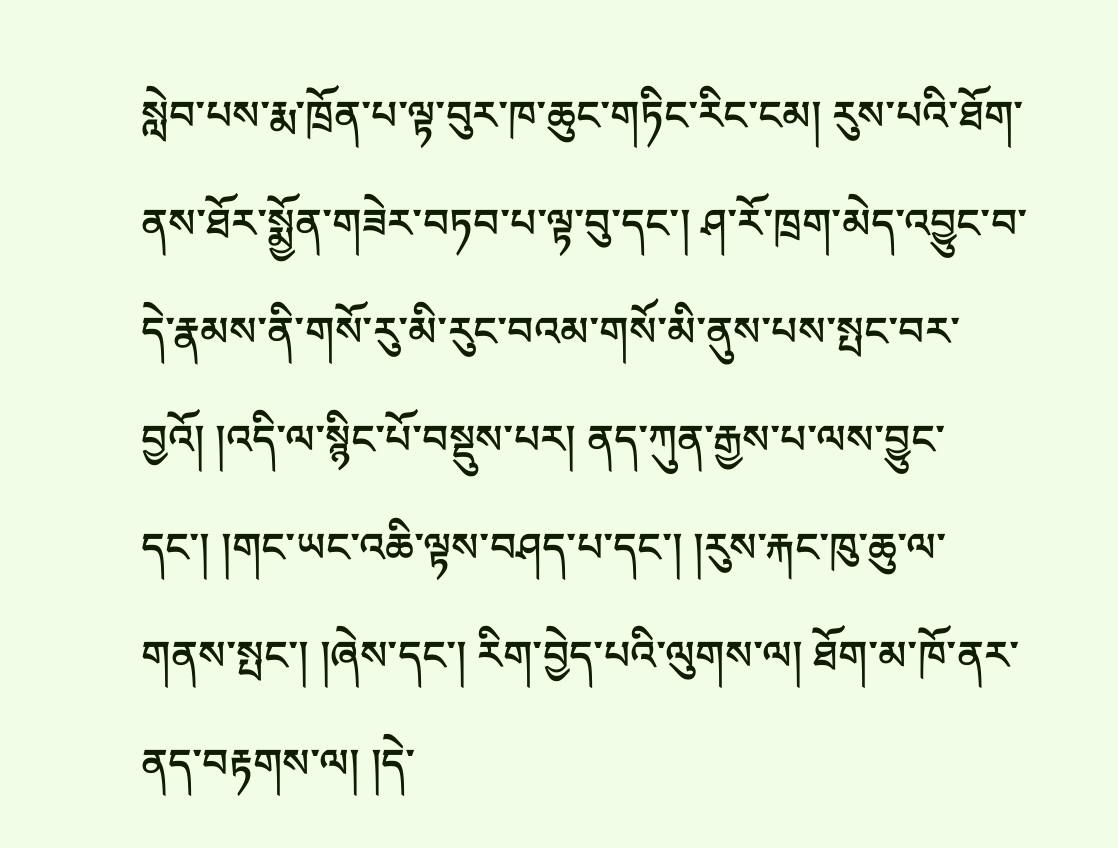སླེབ་པས་རྨ་ཁྲོན་པ་ལྟ་བུར་ཁ་ཆུང་གཏིང་རིང་ངམ། རུས་པའི་ཐོག་ནས་ཐོར་སྨྱོན་གཟེར་བཏབ་པ་ལྟ་བུ་དང་། ཤ་རོ་ཁྲག་མེད་འབྱུང་བ་དེ་རྣམས་ནི་གསོ་རུ་མི་རུང་བའམ་གསོ་མི་ནུས་པས་སྤང་བར་བྱའོ། །འདི་ལ་སྙིང་པོ་བསྡུས་པར། ནད་ཀུན་རྒྱས་པ་ལས་བྱུང་དང་། །གང་ཡང་འཆི་ལྟས་བཤད་པ་དང་། །རུས་རྐང་ཁུ་ཆུ་ལ་གནས་སྤང་། །ཞེས་དང་། རིག་བྱེད་པའི་ལུགས་ལ། ཐོག་མ་ཁོ་ནར་ནད་བརྟགས་ལ། །དེ་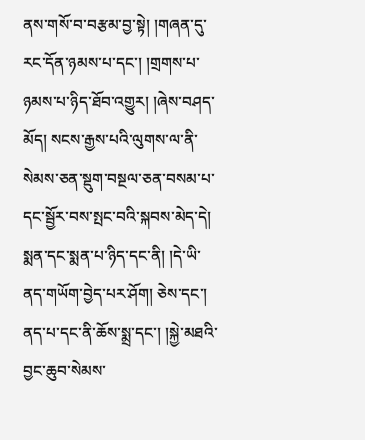ནས་གསོ་བ་བརྩམ་བྱ་སྟེ། །གཞན་དུ་རང་དོན་ཉམས་པ་དང་། །གྲགས་པ་ཉམས་པ་ཉིད་ཐོབ་འགྱུར། །ཞེས་བཤད་མོད། སངས་རྒྱས་པའི་ལུགས་ལ་ནི་སེམས་ཅན་སྡུག་བསྔལ་ཅན་བསམ་པ་དང་སྦྱོར་བས་སྤང་བའི་སྐབས་མེད་དེ། སྨན་དང་སྨན་པ་ཉིད་དང་ནི། །དེ་ཡི་ནད་གཡོག་བྱེད་པར་ཤོག། ཅེས་དང་། ནད་པ་དང་ནི་ཆོས་སྨྲ་དང་། །སྐྱེ་མཐའི་བྱང་ཆུབ་སེམས་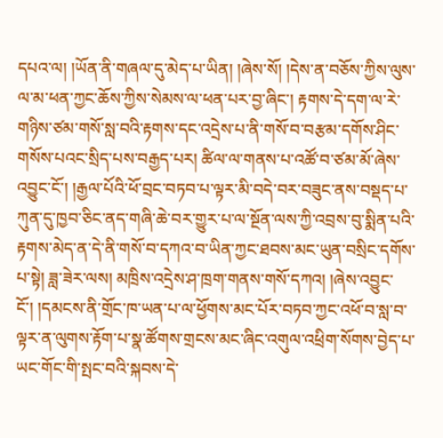དཔའ་ལ། །ཡོན་ནི་གཞལ་དུ་མེད་པ་ཡིན། །ཞེས་སོ། །དེས་ན་བཅོས་ཀྱིས་ལུས་ལ་མ་ཕན་ཀྱང་ཆོས་ཀྱིས་སེམས་ལ་ཕན་པར་བྱ་ཞིང་། རྟགས་དེ་དག་ལ་རེ་གཉིས་ཙམ་གསོ་སླ་བའི་རྟགས་དང་འདྲེས་པ་ནི་གསོ་བ་བརྩམ་དགོས་ཤིང་གསོས་པའང་སྲིད་པས་བརྒྱད་པར། ཚིལ་ལ་གནས་པ་འཚོ་བ་ཙམ་མོ་ཞེས་འབྱུང་ངོ་། །རྒྱལ་པོའི་ཕོ་བྲང་བཏབ་པ་ལྟར་མི་བདེ་བར་བཟུང་ནས་བསྡད་པ་ཀུན་དུ་ཁྱབ་ཅིང་ནད་གཞི་ཆེ་བར་གྱུར་པ་ལ་སྔོན་ལས་ཀྱི་འབྲས་བུ་སྨིན་པའི་རྟགས་མེད་ན་དེ་ནི་གསོ་བ་དཀའ་བ་ཡིན་ཀྱང་ཐབས་མང་ཡུན་བསྲིང་དགོས་པ་སྟེ། ཟླ་ཟེར་ལས། མཁྲིས་འདྲེས་ཤ་ཁྲག་གནས་གསོ་དཀའ། །ཞེས་འབྱུང་ངོ་། །དམངས་ནི་གྲོང་ཁ་ཡན་པ་ལ་ཕྱོགས་མང་པོར་བཏབ་ཀྱང་འཕོ་བ་སླ་བ་ལྟར་ན་ལུགས་རྟོག་པ་སྣ་ཚོགས་གྲངས་མང་ཞིང་འགུལ་འཕྲིག་སོགས་བྱེད་པ་ཡང་གོང་གི་སྤང་བའི་སྐབས་དེ་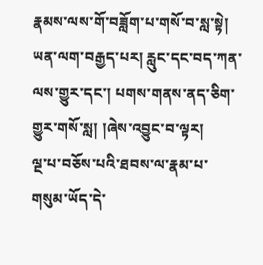རྣམས་ལས་གོ་བཟློག་པ་གསོ་བ་སླ་སྟེ། ཡན་ལག་བརྒྱད་པར། རླུང་དང་བད་ཀན་ལས་གྱུར་དང་། པགས་གནས་ནད་ཅིག་གྱུར་གསོ་སླ། །ཞེས་འབྱུང་བ་ལྟར།
ལྔ་པ་བཅོས་པའི་ཐབས་ལ་རྣམ་པ་གསུམ་ཡོད་དེ་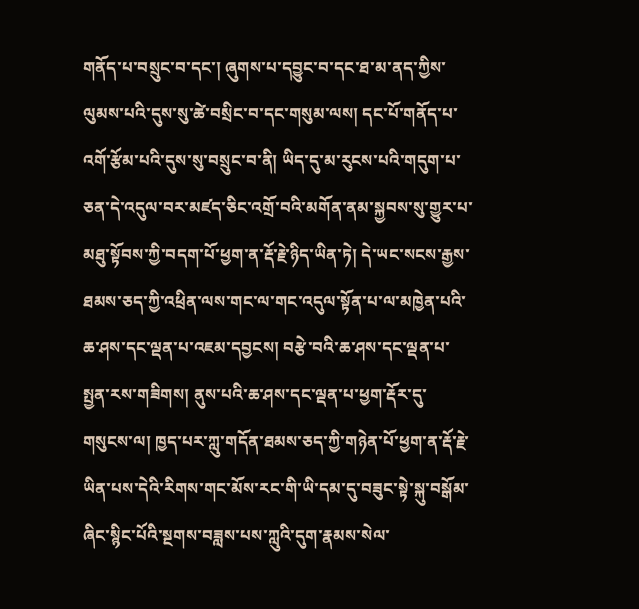གནོད་པ་བསྲུང་བ་དང་། ཞུགས་པ་དབྱུང་བ་དང་ཐ་མ་ནད་ཀྱིས་ལུམས་པའི་དུས་སུ་ཚེ་བསྲིང་བ་དང་གསུམ་ལས། དང་པོ་གནོད་པ་འགོ་རྩོམ་པའི་དུས་སུ་བསྲུང་བ་ནི། ཡིད་དུ་མ་རུངས་པའི་གདུག་པ་ཅན་དེ་འདུལ་བར་མཛད་ཅིང་འགྲོ་བའི་མགོན་ནམ་སྐྱབས་སུ་གྱུར་པ་མཐུ་སྟོབས་ཀྱི་བདག་པོ་ཕྱག་ན་རྡོ་རྗེ་ཉིད་ཡིན་ཏེ། དེ་ཡང་སངས་རྒྱས་ཐམས་ཅད་ཀྱི་འཕྲིན་ལས་གང་ལ་གང་འདུལ་སྟོན་པ་ལ་མཁྱེན་པའི་ཆ་ཤས་དང་ལྡན་པ་འཇམ་དབྱངས། བརྩེ་བའི་ཆ་ཤས་དང་ལྡན་པ་སྤྱན་རས་གཟིགས། ནུས་པའི་ཆ་ཤས་དང་ལྡན་པ་ཕྱག་རྡོར་དུ་གསུངས་ལ། ཁྱད་པར་ཀླུ་གདོན་ཐམས་ཅད་ཀྱི་གཉེན་པོ་ཕྱག་ན་རྡོ་རྗེ་ཡིན་པས་དེའི་རིགས་གང་མོས་རང་གི་ཡི་དམ་དུ་བཟུང་སྟེ་སྐུ་བསྒོམ་ཞིང་སྙིང་པོའི་སྔགས་བཟླས་པས་ཀླུའི་དུག་རྣམས་སེལ་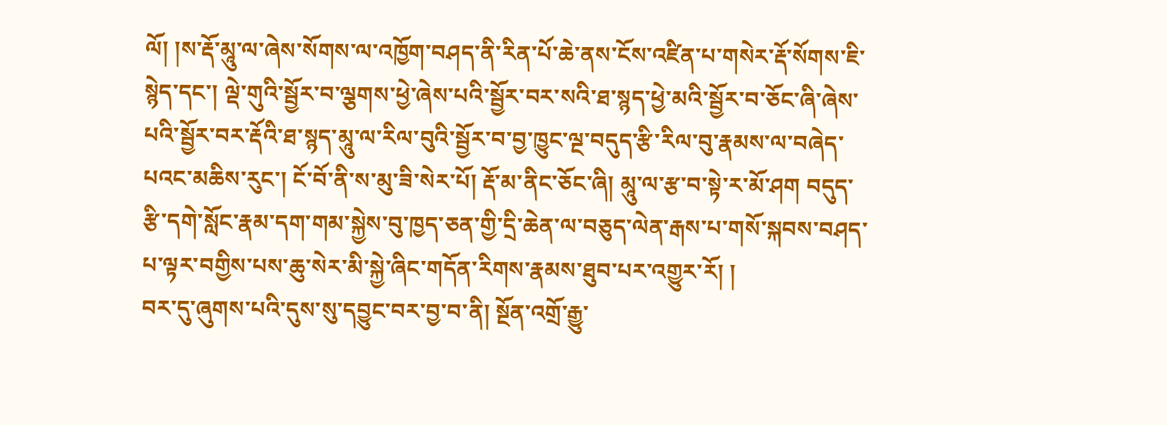ལོ། །ས་རྡོ་མཱུ་ལ་ཞེས་སོགས་ལ་འཁྱོག་བཤད་ནི་རིན་པོ་ཆེ་ནས་ངོས་འཛིན་པ་གསེར་རྡོ་སོགས་ཇི་སྙེད་དང་། ལྡེ་གུའི་སྦྱོར་བ་ལྕགས་ཕྱེ་ཞེས་པའི་སྦྱོར་བར་སའི་ཐ་སྙད་ཕྱེ་མའི་སྦྱོར་བ་ཅོང་ཞི་ཞེས་པའི་སྦྱོར་བར་རྡོའི་ཐ་སྙད་མཱུ་ལ་རིལ་བུའི་སྦྱོར་བ་བྱ་ཁྱུང་ལྔ་བདུད་རྩི་རིལ་བུ་རྣམས་ལ་བཞེད་པའང་མཆིས་རུང་། ངོ་བོ་ནི་ས་མུ་ཟི་སེར་པོ། རྡོ་མ་ནིང་ཅོང་ཞི། མཱུ་ལ་རྩ་བ་སྟེ་ར་མོ་ཤག བདུད་རྩི་དགེ་སློང་རྣམ་དག་གམ་སྐྱེས་བུ་ཁྱད་ཅན་གྱི་དྲི་ཆེན་ལ་བཅུད་ལེན་རྒས་པ་གསོ་སྐབས་བཤད་པ་ལྟར་བགྱིས་པས་ཆུ་སེར་མི་སྐྱེ་ཞིང་གདོན་རིགས་རྣམས་ཐུབ་པར་འགྱུར་རོ། །
བར་དུ་ཞུགས་པའི་དུས་སུ་དབྱུང་བར་བྱ་བ་ནི། སྔོན་འགྲོ་རྒྱུ་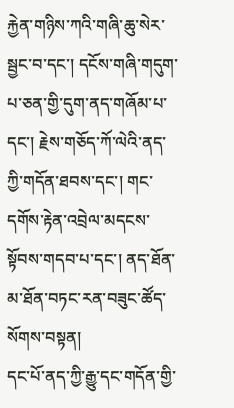རྐྱེན་གཉིས་ཀའི་གཞི་ཆུ་སེར་སྦྱང་བ་དང་། དངོས་གཞི་གདུག་པ་ཅན་གྱི་དུག་ནད་གཞོམ་པ་དང་། རྗེས་གཅོད་ཀོ་ལེའི་ནད་ཀྱི་གདོན་ཐབས་དང་། གང་དགོས་རྟེན་འབྲེལ་མདངས་སྟོབས་གདབ་པ་དང་། ནད་ཐོན་མ་ཐོན་བཏང་རན་བཟུང་ཚོད་སོགས་བསྟན།
དང་པོ་ནད་ཀྱི་རྒྱུ་དང་གདོན་གྱི་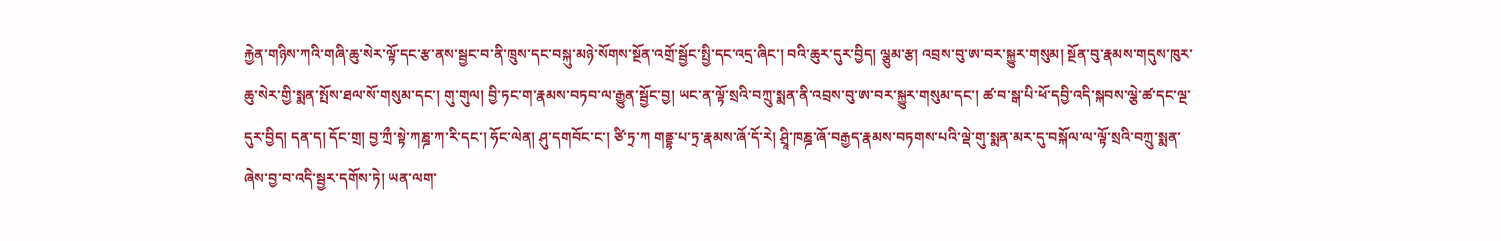རྐྱེན་གཉིས་ཀའི་གཞི་ཆུ་སེར་ལྟོ་དང་རྩ་ནས་སྦྱང་བ་ནི་ཁྲུས་དང་བསྐུ་མཉེ་སོགས་སྔོན་འགྲོ་སྦྱོང་སྤྱི་དང་འདྲ་ཞིང་། བའི་ཆུར་དུར་བྱིད། ལྕུམ་རྩ། འབྲས་བུ་ཨ་བར་སྐྱུར་གསུམ། སྔོན་བུ་རྣམས་གདུས་ཁུར་ཆུ་སེར་གྱི་སྨན་སྤོས་ཐལ་སོ་གསུམ་དང་། གུ་གུལ། བྱི་ཏང་ག་རྣམས་བཏབ་ལ་རྒྱུན་སྦྱོང་བྱ། ཡང་ན་ལྟོ་སྲའི་བཀྲུ་སྨན་ནི་འབྲས་བུ་ཨ་བར་སྐྱུར་གསུམ་དང་། ཚ་བ་སྒ་པི་ཕོ་དབྱི་འདི་སྐབས་ལྕེ་ཚ་དང་ལྔ་དུར་བྱིད། དན་ད། དོང་གྲ། བྱ་ཀྲྀ་སྟེ་ཀཎྜ་ཀ་རི་དང་། ཧོང་ལེན། ཤུ་དགབོང་ང་། ཙི་ཏྲ་ཀ གནྡྷ་པ་ཏྲ་རྣམས་ཞོ་དོ་རེ། ཤྲཱི་ཁཎྜ་ཞོ་བརྒྱད་རྣམས་བཏགས་པའི་ལྡེ་གུ་སྨན་མར་དུ་བསྐོལ་ལ་ལྟོ་སྲའི་བཀྲུ་སྨན་ཞེས་བྱ་བ་འདི་སྦྱར་དགོས་ཏེ། ཡན་ལག་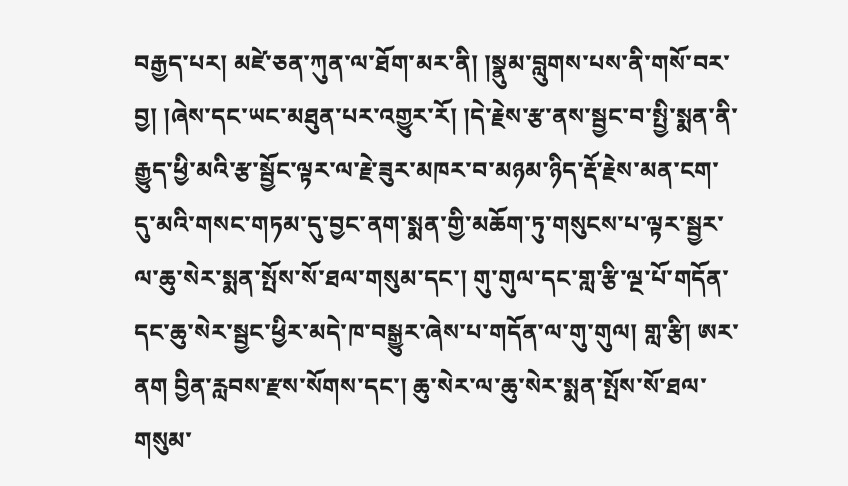བརྒྱད་པར། མཛེ་ཅན་ཀུན་ལ་ཐོག་མར་ནི། །སྣུམ་བླུགས་པས་ནི་གསོ་བར་བྱ། །ཞེས་དང་ཡང་མཐུན་པར་འགྱུར་རོ། །དེ་རྗེས་རྩ་ནས་སྦྱང་བ་སྤྱི་སྨན་ནི་རྒྱུད་ཕྱི་མའི་རྩ་སྦྱོང་ལྟར་ལ་རྗེ་ཟུར་མཁར་བ་མཉམ་ཉིད་རྡོ་རྗེས་མན་ངག་དུ་མའི་གསང་གཏམ་དུ་བྱང་ནག་སྨན་གྱི་མཆོག་ཏུ་གསུངས་པ་ལྟར་སྦྱར་ལ་ཆུ་སེར་སྨན་སྤོས་སོ་ཐལ་གསུམ་དང་། གུ་གུལ་དང་གླ་རྩི་ལྔ་པོ་གདོན་དང་ཆུ་སེར་སྦྱང་ཕྱིར་མདེ་ཁ་བསྒྱུར་ཞེས་པ་གདོན་ལ་གུ་གུལ། གླ་རྩི། ཨར་ནག བྱིན་རླབས་རྫས་སོགས་དང་། ཆུ་སེར་ལ་ཆུ་སེར་སྨན་སྤོས་སོ་ཐལ་གསུམ་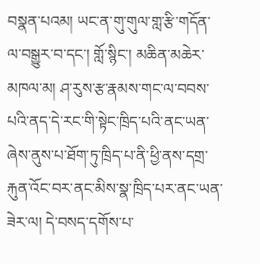བསྣན་པའམ། ཡང་ན་གུ་གུལ་གླ་རྩི་གདོན་ལ་བསྒྱུར་བ་དང་། གློ་སྙིང་། མཆིན་མཆེར་མཁལ་མ། ཤ་རུས་རྩ་རྣམས་གང་ལ་བབས་པའི་ནད་དེ་རང་གི་སྟེང་ཁྲིད་པའི་ནང་ཡན་ཞེས་ནུས་པ་ཐོག་ཏུ་ཁྲིད་པ་ནི་ཕྱི་ནས་དགྲ་རྐུན་འོང་བར་ནང་མིས་སྣ་ཁྲིད་པར་ནང་ཡན་ཟེར་ལ། དེ་བསད་དགོས་པ་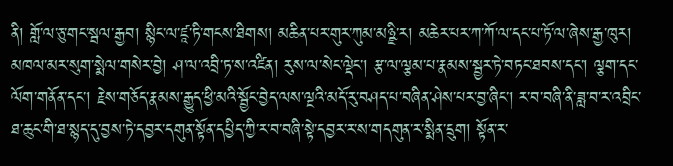ནི། གློ་ལ་ཅུ་གང་སྦལ་རྒྱབ། སྙིང་ལ་ཛཱ་ཏི་གངས་ཐིགས། མཆིན་པར་གུར་ཀུམ་མཉྫི་ར། མཆེར་པར་ཀ་ཀོ་ལ་དང་པ་ཏོ་ལ་ཞེས་རྒྱ་ཁུར། མཁལ་མར་སུག་སྨེལ་གསེར་བྱེ། ཤ་ལ་འབྲི་ཏ་ས་འཛིན། རུས་ལ་སེང་ལྡེང་། རྩ་ལ་ལྕམ་པ་རྣམས་སྦྱར་ཏེ་བཏང་ཐབས་དང་། ལྕག་དང་ལོག་གནོན་དང་། རྗེས་གཅོད་རྣམས་རྒྱུད་ཕྱི་མའི་སྦྱོང་བྱེད་ལས་ལྔའི་མདོ་རུ་བཤད་པ་བཞིན་ཤེས་པར་བྱ་ཞིང་། ར་བ་བཞི་ནི་ཟླ་བ་ར་འབྲིང་ཐ་ཆུང་གི་ཐ་སྙད་དུ་བྱས་ཏེ་དབྱར་དགུན་སྟོན་དཔྱིད་ཀྱི་ར་བ་བཞི་སྟེ་དབྱར་ར་ས་གདགུན་ར་སྨིན་དྲུག། སྟོན་ར་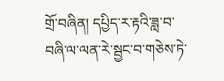གྲོ་བཞིན། དཔྱིད་ར་རྟའི་ཟླ་བ་བཞི་ལ་ལན་རེ་སྦྱང་བ་གཅེས་ཏེ་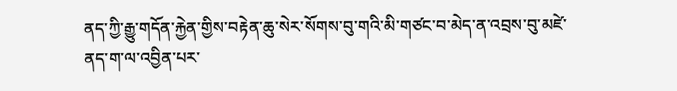ནད་ཀྱི་རྒྱུ་གདོན་རྐྱེན་གྱིས་བརྟེན་ཆུ་སེར་སོགས་བུ་གའི་མི་གཙང་བ་མེད་ན་འབྲས་བུ་མཛེ་ནད་ག་ལ་འབྱིན་པར་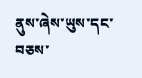ནུས་ཞེས་ཡུས་དང་བཅས་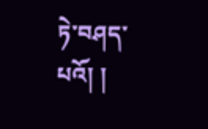ཏེ་བཤད་པའོ། །